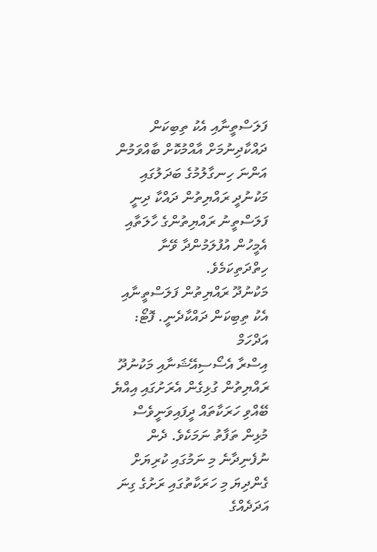ފަލަސްތީނާއި އެކު ތިބިކަން ދައްކާދިނުމަށް އާއްމުކޮށް ބާއްވަމުން އަންނަ ހިނގާލުމުގެ ބަދަލުގައި މަކުނުދީ ރައްޔިތުން ދައްކާ ދިނީ ފަލަސްތީނު ރައްޔިތުންގެ ހާލަތާއި އެމީހުން އުފުލަމުންދާ ވޭނާ ހިތްދަތިކަމެވެ.
މަކުނުދޫ ރައްޔިތުން ފަލަސްތީނާއި އެކު ތިބިކަން ދައްކާދެނީ. ފޮޓޯ: އަދްހަމް
އިސްރާ އެސޯސިއޭޝަނާއި މަކުނުދޫ ރައްޔިތުން ގުޅިގެން އެރަށުގައި އިއްޔެ ބޭއްވި ހަރަކާތައް ދީފައިވަނީވެސް މުޅިން ތަފާތު ނަމަކެވެ. ދެން ނުފެނިދާނެ މި ނަމުގައި ކުރިޔަށް ގެންދިޔަ މި ހަރަކާތުގައި ރަށުގެ ގިނަ އަދަދެއްގެ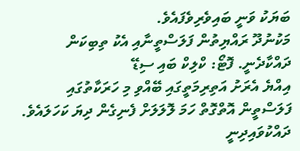ބަޔަކު ވަނީ ބައިވެރިވެފައެވެ.
މަކުނުދޫ ރައްޔިތުން ފަލަސްތީނާއި އެކު ތިބިކަން ދައްކާދެނީ. ފޮޓޯ: ކްލިކް ބައި ސިޑޭ
އިއްޔެ އެރަށު އަތިރިމަތީގައި ބޭއްވި މި ހަރަކާތުގައި ފަލަސްތީން އޮތްގޮތް ހަމަ ލޮލަލަށް ފެނިގެން ދިޔަ ކަހަލައެވެ. ދައްކުވައިދިނީ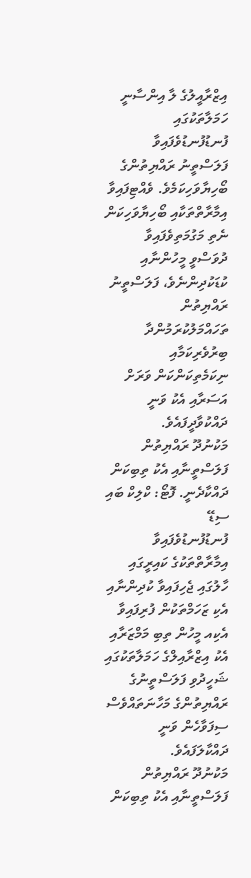އިޒްރާއީލުގެ ލާ އިންސާނީ ހަމަލާތަކުގައި ފުނޑުފުނޑުވެފައިވާ ފަލަސްތީނު ރައްޔިތުންގެ ބޯހިޔާވަހިކަމެވެ. ވެއްޓިފައިވާ އިމާރާތްތަކާއި ބޯހިޔާވަހިކަން ނެތި މަގުމަތިވެފައިވާ ދުވަސްވީ މީހުންނާއި ކުޑަކުދިންނެވެ، ފަލަސްތީނު ރައްޔިތުން ތަހައްމަލުކުރަމުންދާ ބިރުވެރިކަމާއި ނިކަމެތިކަންކަން ވަރަށް އަސަރާއި އެކު ވަނީ ދައްކުވާދީފައެވެ.
މަކުނުދޫ ރައްޔިތުން ފަލަސްތީނާއި އެކު ތިބިކަން ދައްކާދެނީ. ފޮޓޯ: ކްލިކް ބައި ސިޑޭ
ފުނޑުފުނޑުވެފައިވާ އިމާރާތްތަކުގެ ކައިރީގައި ހާލުގައި ޖެހިފައިވާ ކުދިންނާއި އެކި ޒަހަމްތަކުން ފުރިފައިވާ އެކިއ މީހުން ތިބި މަމްޒަރާއި އެކު އިޒްރާއިލްގެ ހަމަލާތަކުގައި ޝަހީދުވި ފަލަސްތީނުގެ ރައްޔިތުންގެ މަހާނަތައްވެސް ސިފަވާހެން ވަނީ ދައްކާލަފައެވެ.
މަކުނުދޫ ރައްޔިތުން ފަލަސްތީނާއި އެކު ތިބިކަން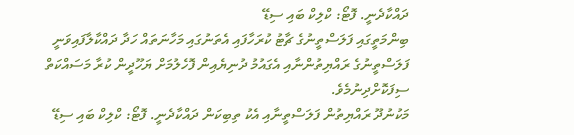ދައްކާދެނީ. ފޮޓޯ: ކްލިކް ބައި ސިޑޭ
ބިންމަތީގައި ފަލަސްތީނުގެ ޗާޓު ކުރަހާފައި އެތަނުގައި މަހާނަތައް ހަދާ ދައްކާލާފައިވަނީ ފަލަސްތީނުގެ ރައްޔިތުންނާއި އެގައުމު ދުނިޔެއިން ފޮހެލުމަށް ޔަހޫދީން ކުރާ މަސައްކަތް ސިފަކޮށްދިނުމެވެ.
މަކުނުދޫ ރައްޔިތުން ފަލަސްތީނާއި އެކު ތިބިކަން ދައްކާދެނީ. ފޮޓޯ: ކްލިކް ބައި ސިޑޭ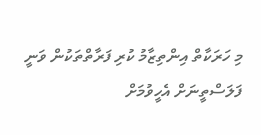މި ހަރަކާތް އިންތިޒާމު ކުރި ފަރާތްތަކުން ވަނީ ފަލަސްތީނަށް އެހީވުމަށް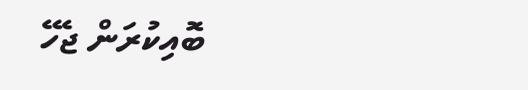ބޮއިކުރަން ޖެހޭ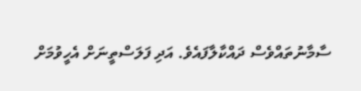ސާމާނުތައްވެސް ދައްކާލާފައެވެ. އަދި ފަލަސްތީނަށް އެހީވުމަށް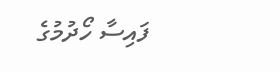ފައިސާ ހޯދުމުގެ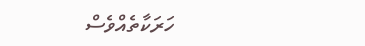ހަރަކާތެއްވެސް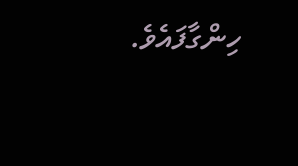ހިންގާފައެވެ.